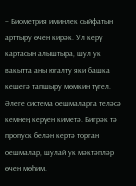– Биометрия иминлек сыйфатын арттыру өчен кирәк. Ул керү картасын алыштыра, шул ук вакытта аны югалту яки башка кешегә тапшыру мөмкин түгел. Әлеге система оешмаларга теләсә кемнең керүен киметә. Бигрәк тә пропуск белән кертә торган оешмалар, шулай ук мәктәпләр өчен мөһим.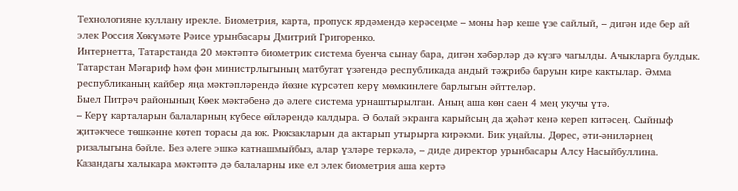Технологияне куллану ирекле. Биометрия, карта, пропуск ярдәмендә керәсеңме – моны һәр кеше үзе сайлый, – дигән иде бер ай элек Россия Хөкүмәте Рәисе урынбасары Дмитрий Григоренко.
Интернетта, Татарстанда 20 мәктәптә биометрик система буенча сынау бара, дигән хәбәрләр дә күзгә чагылды. Ачыкларга булдык. Татарстан Мәгариф һәм фән министрлыгының матбугат үзәгендә республикада андый тәҗрибә баруын кире кактылар. Әмма республиканың кайбер яңа мәктәпләрендә йөзне күрсәтеп керү мөмкинлеге барлыгын әйттеләр.
Быел Питрәч районының Көек мәктәбенә дә әлеге система урнаштырылган. Аның аша көн саен 4 мең укучы үтә.
– Керү карталарын балаларның күбесе өйләрендә калдыра. Ә болай экранга карыйсың да җәһәт кенә кереп китәсең. Сыйныф җитәкчесе төшкәнне көтеп торасы да юк. Рюкзакларын да актарып утырырга кирәкми. Бик уңайлы. Дөрес, әти-әниләрнең ризалыгына бәйле. Без әлеге эшкә катнашмыйбыз, алар үзләре теркәлә, – диде директор урынбасары Алсу Насыйбуллина.
Казандагы халыкара мәктәптә дә балаларны ике ел элек биометрия аша кертә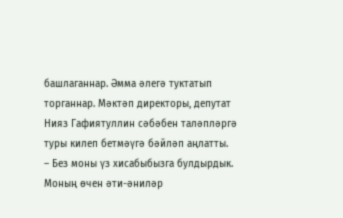башлаганнар. Әмма әлегә туктатып торганнар. Мәктәп директоры, депутат Нияз Гафиятуллин сәбәбен таләпләргә туры килеп бетмәүгә бәйләп аңлатты.
– Без моны үз хисабыбызга булдырдык. Моның өчен әти-әниләр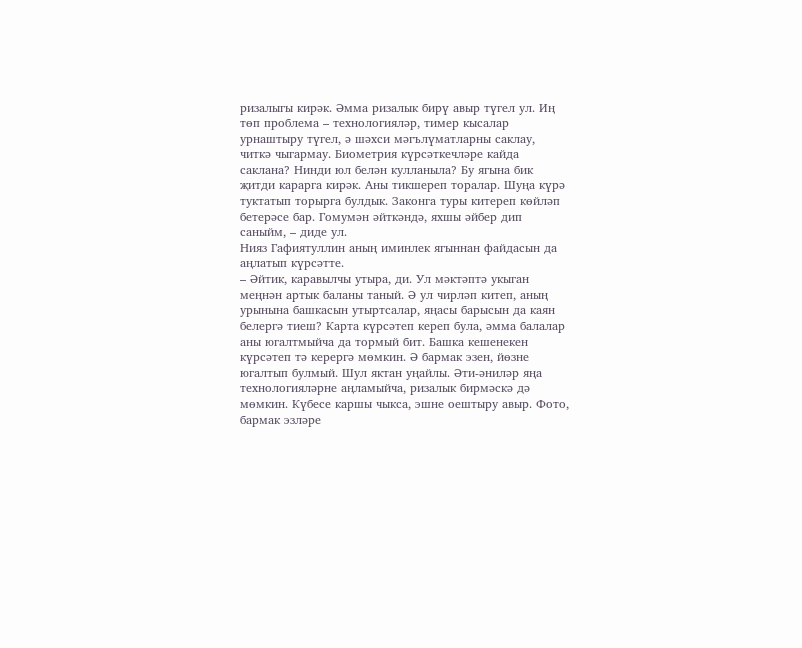ризалыгы кирәк. Әмма ризалык бирү авыр түгел ул. Иң төп проблема – технологияләр, тимер кысалар урнаштыру түгел, ә шәхси мәгълүматларны саклау, читкә чыгармау. Биометрия күрсәткечләре кайда саклана? Нинди юл белән кулланыла? Бу ягына бик җитди карарга кирәк. Аны тикшереп торалар. Шуңа күрә туктатып торырга булдык. Законга туры китереп көйләп бетерәсе бар. Гомумән әйткәндә, яхшы әйбер дип саныйм, – диде ул.
Нияз Гафиятуллин аның иминлек ягыннан файдасын да аңлатып күрсәтте.
– Әйтик, каравылчы утыра, ди. Ул мәктәптә укыган меңнән артык баланы таный. Ә ул чирләп китеп, аның урынына башкасын утыртсалар, яңасы барысын да каян белергә тиеш? Карта күрсәтеп кереп була, әмма балалар аны югалтмыйча да тормый бит. Башка кешенекен күрсәтеп тә керергә мөмкин. Ә бармак эзен, йөзне югалтып булмый. Шул яктан уңайлы. Әти-әниләр яңа технологияләрне аңламыйча, ризалык бирмәскә дә мөмкин. Күбесе каршы чыкса, эшне оештыру авыр. Фото, бармак эзләре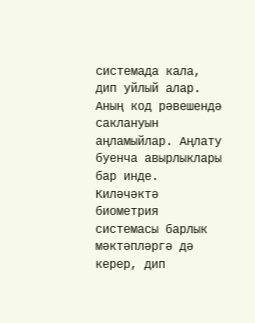системада кала, дип уйлый алар. Аның код рәвешендә саклануын аңламыйлар. Аңлату буенча авырлыклары бар инде. Киләчәктә биометрия системасы барлык мәктәпләргә дә керер, дип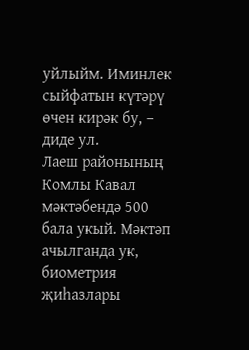уйлыйм. Иминлек сыйфатын күтәрү өчен кирәк бу, – диде ул.
Лаеш районының Комлы Кавал мәктәбендә 500 бала укый. Мәктәп ачылганда ук, биометрия җиһазлары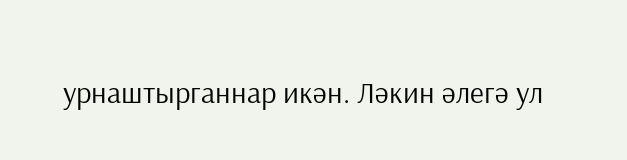урнаштырганнар икән. Ләкин әлегә ул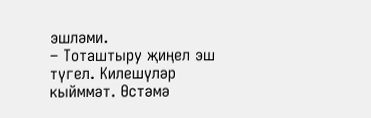эшләми.
– Тоташтыру җиңел эш түгел. Килешүләр кыйммәт. Өстәмә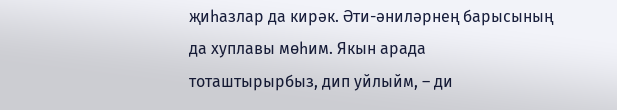җиһазлар да кирәк. Әти-әниләрнең барысының да хуплавы мөһим. Якын арада тоташтырырбыз, дип уйлыйм, – ди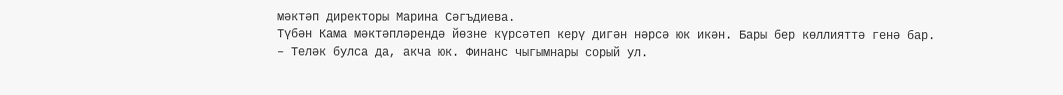мәктәп директоры Марина Сәгъдиева.
Түбән Кама мәктәпләрендә йөзне күрсәтеп керү дигән нәрсә юк икән. Бары бер көллияттә генә бар.
– Теләк булса да, акча юк. Финанс чыгымнары сорый ул.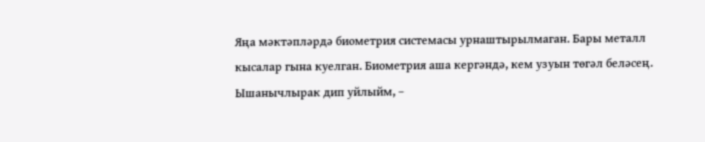Яңа мәктәпләрдә биометрия системасы урнаштырылмаган. Бары металл кысалар гына куелган. Биометрия аша кергәндә, кем узуын төгәл беләсең. Ышанычлырак дип уйлыйм, –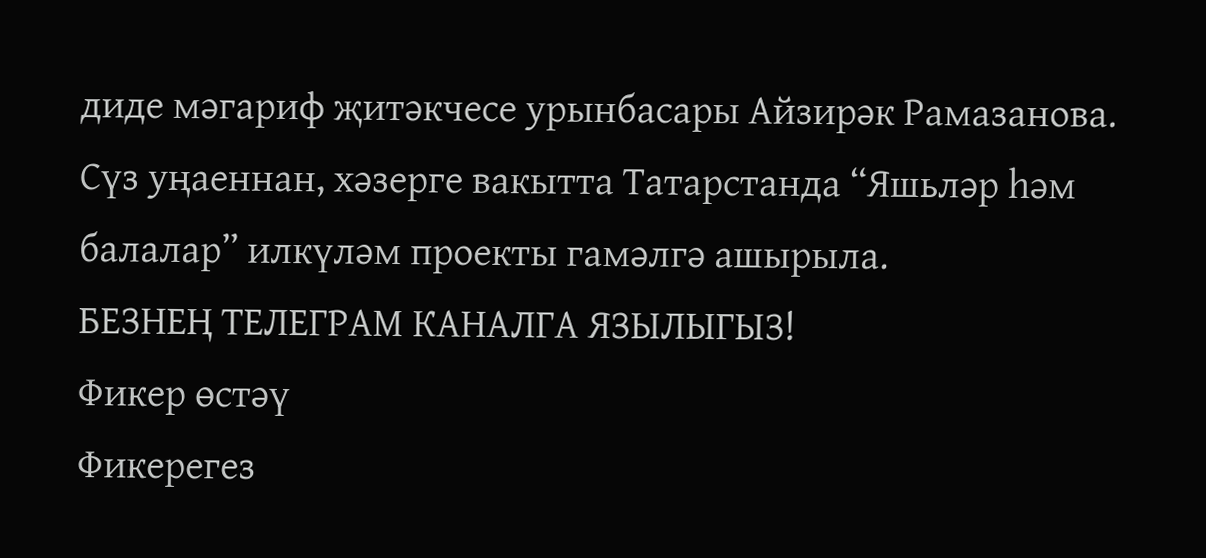диде мәгариф җитәкчесе урынбасары Айзирәк Рамазанова.
Сүз уңаеннан, хәзерге вакытта Татарстанда “Яшьләр һәм балалар” илкүләм проекты гамәлгә ашырыла.
БЕЗНЕҢ ТЕЛЕГРАМ КАНАЛГА ЯЗЫЛЫГЫЗ!
Фикер өстәү
Фикерегез